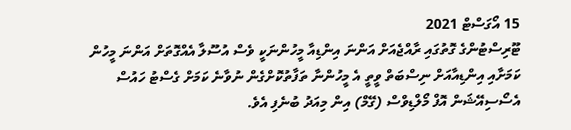15 އޯގަސްޓް 2021
ޓޫރިސްޓުންގެ ގޮތުގައި ރާއްޖެއަށް އަންނަ އިންޑިއާ މީހުންނަކީ ވެސް އުސޫލާ އެއްގޮތަށް އަންނަ މީހުން ކަމަށާއި އިންޑިއާއަށް ނިސްބަތް ވީތީ އެ މީހުންނާ ތަފާތުކޮށްގެން ނުވާނެ ކަމަށް ގެސްޓު ހައުސް އެސޯސިއޭޝަން އޮފް މޯލްޑިވްސް (ގޭމް) އިން މިއަދު ބުނެފި އެވެ.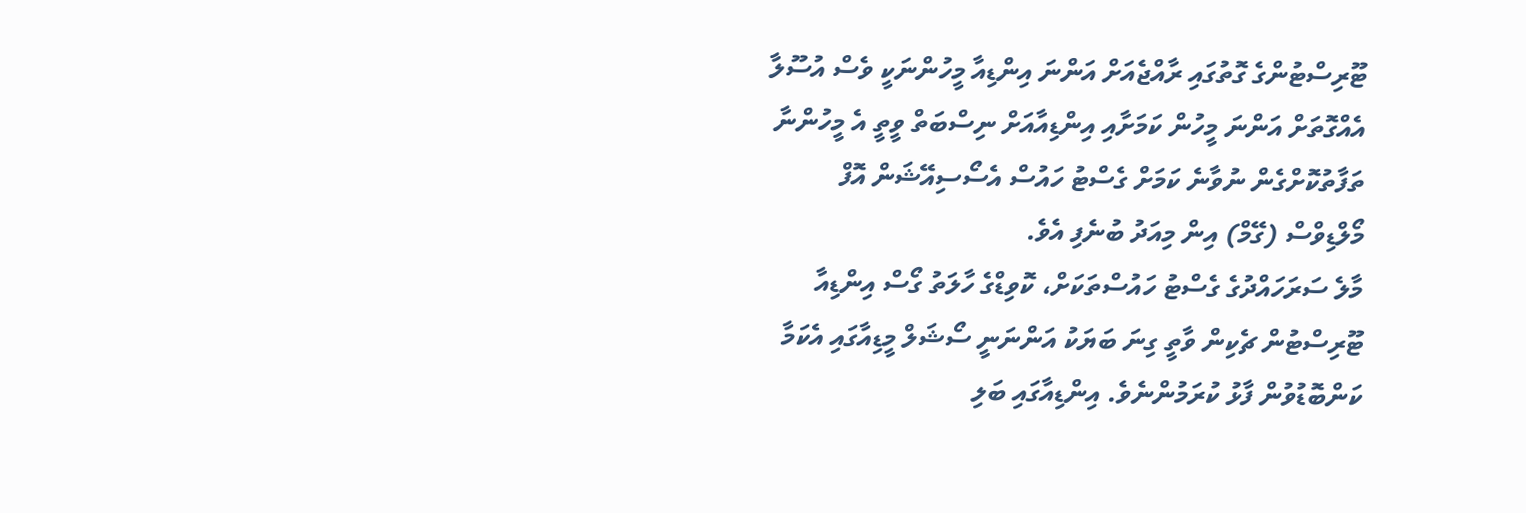ޓޫރިސްޓުންގެ ގޮތުގައި ރާއްޖެއަށް އަންނަ އިންޑިއާ މީހުންނަކީ ވެސް އުސޫލާ އެއްގޮތަށް އަންނަ މީހުން ކަމަށާއި އިންޑިއާއަށް ނިސްބަތް ވީތީ އެ މީހުންނާ ތަފާތުކޮށްގެން ނުވާނެ ކަމަށް ގެސްޓު ހައުސް އެސޯސިއޭޝަން އޮފް މޯލްޑިވްސް (ގޭމް) އިން މިއަދު ބުނެފި އެވެ.
މާލެ ސަރަހައްދުގެ ގެސްޓު ހައުސްތަކަށް، ކޮވިޑްގެ ހާލަތު ގޯސް އިންޑިއާ ޓޫރިސްޓުން ޗެކިން ވާތީ ގިނަ ބަޔަކު އަންނަނީ ސޯޝަލް މީޑިއާގައި އެކަމާ ކަންބޮޑުވުން ފާޅު ކުރަމުންނެވެ. އިންޑިއާގައި ބަލި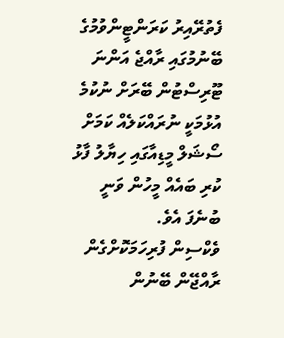ފެތުރޭއިރު ކަރަންޓީންވުމުގެ ބޭނުމުގައި ރާއްޖެ އަންނަ ޓޫރިސްޓުން ބޭރަށް ނުކުމެ އުޅުމަކީ ނުރައްކަލެއް ކަމަށް ސޯޝަލް މީޑިއާގައި ހިޔާލު ފާޅު ކުރި ބައެއް މީހުން ވަނީ ބުނެފަ އެވެ.
ވެކްސިން ފުރިހަމަކޮށްގެން ރާއްޖޭން ބޭނުން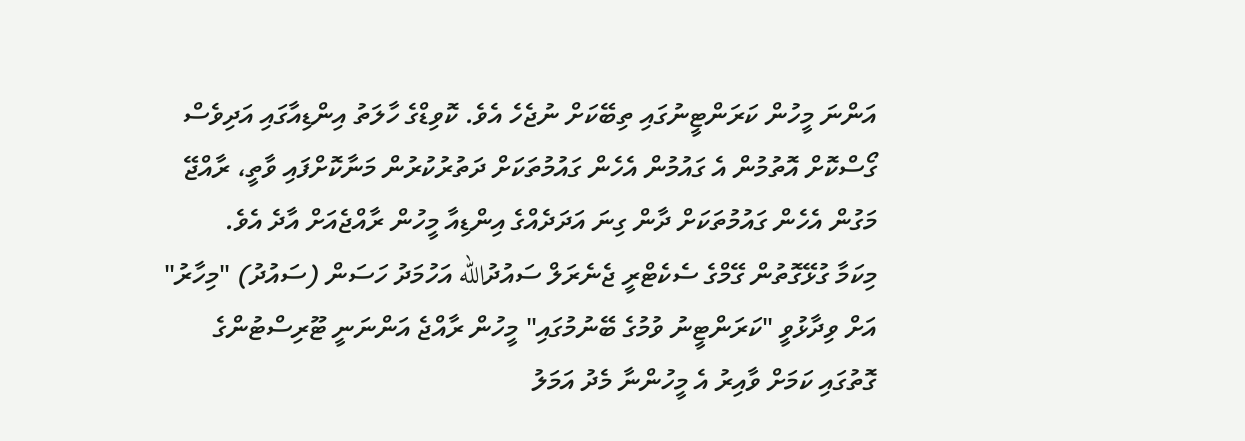އަންނަ މީހުން ކަރަންޓީނުގައި ތިބޭކަށް ނުޖެހެ އެވެ. ކޮވިޑްގެ ހާލަތު އިންޑިއާގައި އަދިވެސް ގޯސްކޮށް އޮތުމުން އެ ގައުމުން އެހެން ގައުމުތަކަށް ދަތުރުކުރުން މަނާކޮށްފައި ވާތީ، ރާއްޖޭ މަގުން އެހެން ގައުމުތަކަށް ދާން ގިނަ އަދަދެއްގެ އިންޑިއާ މީހުން ރާއްޖެއަށް އާދެ އެވެ.
މިކަމާ ގުޅޭގޮތުން ގޭމްގެ ސެކެޓްރީ ޖެނެރަލް ސައުދުالله އަހުމަދު ހަސަން (ސައުދު) "މިހާރު" އަށް ވިދާޅުވީ "ކަރަންޓީނު ވުމުގެ ބޭނުމުގައި" މީހުން ރާއްޖެ އަންނަނީ ޓޫރިސްޓުންގެ ގޮތުގައި ކަމަށް ވާއިރު އެ މީހުންނާ މެދު އަމަލު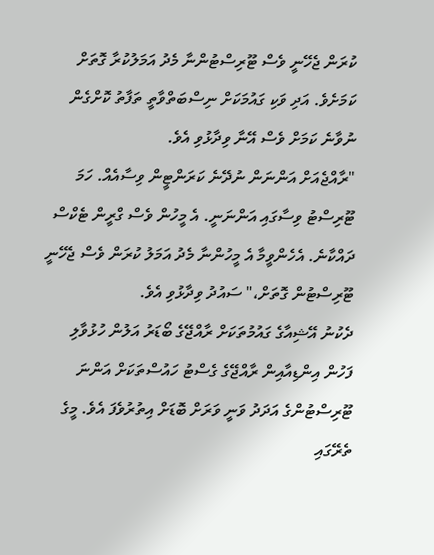ކުރަން ޖެހޭނީ ވެސް ޓޫރިސްޓުންނާ މެދު އަމަލުކުރާ ގޮތަށް ކަމަށެވެ. އަދި ވަކި ގައުމަކަށް ނިސްބަތްވާތީ ތަފާތު ކޮށްގެން ނުވާނެ ކަމަށް ވެސް އޭނާ ވިދާޅުވި އެވެ.
"ރާއްޖެއަށް އަންނަން ނުދޭނެ ކަރަންޓީން ވިސާއެއް. ހަމަ ޓޫރިސްޓު ވިސާގައި އަންނަނީ. އެ މީހުން ވެސް ގްރީން ޓެކްސް ދައްކާނެ. އެހެންވީމާ އެ މީހުންނާ މެދު އަމަލު ކުރަން ވެސް ޖެހޭނީ ޓޫރިސްޓުން ގޮތަށް،" ސައުދު ވިދާޅުވި އެވެ.
ދެކުނު އޭޝިއާގެ ގައުމުތަކަށް ރާއްޖޭގެ ބޯޑަރު އަލުން ހުޅުވާލި ފަހުން އިންޑިއާއިން ރާއްޖޭގެ ގެސްޓު ހައުސްތަކަށް އަންނަ ޓޫރިސްޓުންގެ އަދަދު ވަނީ ވަރަށް ބޮޑަށް އިތުރުވެފަ އެވެ. މީގެ ތެރޭގައި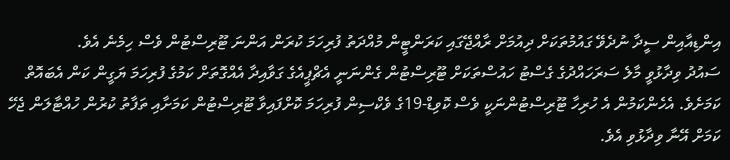އިންޑިއާއިން ސީދާ ނުދެވޭ ގައުމުތަކަށް ދިއުމަށް ރާއްޖޭގައި ކަރަންޓީން މުއްދަތު ފުރިހަމަ ކުރަން އަންނަ ޓޫރިސްޓުން ވެސް ހިމެނެ އެވެ.
ސައުދު ވިދާޅުވީ މާލެ ސަރަހައްދުގެ ގެސްޓު ހައުސްތަކަށް ޓޫރިސްޓުން ގެންނަނީ އެޗްޕީއެގެ ގަވާއިދާ އެއްގޮތަށް ކަމުގެ ފުރިހަމަ ޔަގީން ކަން އެބައޮތް ކަމަށެވެ. އެހެންކަމުން އެ ހުރިހާ ޓޫރިސްޓުންނަކީ ވެސް ކޮވިޑް-19ގެ ވެކްސިން ފުރިހަމަ ކޮށްފައިވާ ޓޫރިސްޓުން ކަމަށާއި ތަފާތު ކުރުން ހުއްޓާލަން ޖެހޭ ކަމަށް އޭނާ ވިދާޅުވި އެވެ.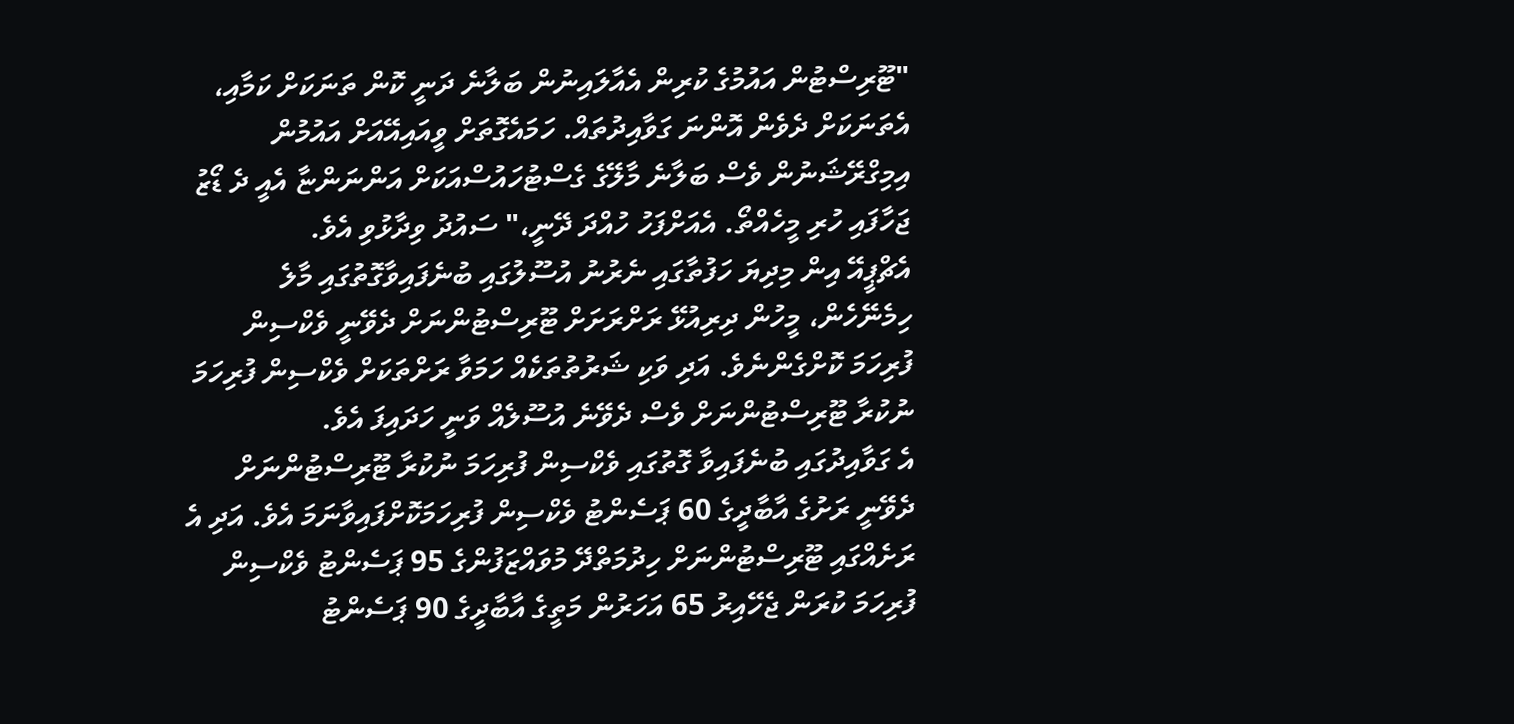"ޓޫރިސްޓުން އައުމުގެ ކުރިން އެއާލައިނުން ބަލާނެ ދަނީ ކޮން ތަނަކަށް ކަމާއި، އެތަނަކަށް ދެވެން އޮންނަ ގަވާއިދުތައް. ހަމައެގޮތަށް ވީއައިއޭއަށް އައުމުން އިމިގްރޭޝަނުން ވެސް ބަލާނެ މާލޭގެ ގެސްޓުހައުސްއަކަށް އަންނަންޏާ އެއީ ދެ ޑޯޒު ޖަހާފައި ހުރި މީހެއްތޯ. އެއަށްފަހު ހުއްދަ ދޭނީ،" ސައުދު ވިދާޅުވި އެވެ.
އެޗްޕީއޭ އިން މިދިޔަ ހަފުތާގައި ނެރުނު އުސޫލުގައި ބުނެފައިވާގޮތުގައި މާލެ ހިމެނޭހެން، މީހުން ދިރިއުޅޭ ރަށްރަށަށް ޓޫރިސްޓުންނަށް ދެވޭނީ ވެކްސިން ފުރިހަމަ ކޮށްގެންނެވެ. އަދި ވަކި ޝަރުތުތަކެއް ހަމަވާ ރަށްތަކަށް ވެކްސިން ފުރިހަމަ ނުކުރާ ޓޫރިސްޓުންނަށް ވެސް ދެވޭނެ އުސޫލެއް ވަނީ ހަދައިފަ އެވެ.
އެ ގަވާއިދުގައި ބުނެފައިވާ ގޮތުގައި ވެކްސިން ފުރިހަމަ ނުކުރާ ޓޫރިސްޓުންނަށް ދެވޭނީ ރަށުގެ އާބާދީގެ 60 ޕަސެންޓު ވެކްސިން ފުރިހަމަކޮށްފައިވާނަމަ އެވެ. އަދި އެ ރަށެއްގައި ޓޫރިސްޓުންނަށް ހިދުމަތްދޭ މުވައްޒަފުންގެ 95 ޕަސެންޓު ވެކްސިން ފުރިހަމަ ކުރަން ޖެހޭއިރު 65 އަހަރުން މަތީގެ އާބާދީގެ 90 ޕަސެންޓު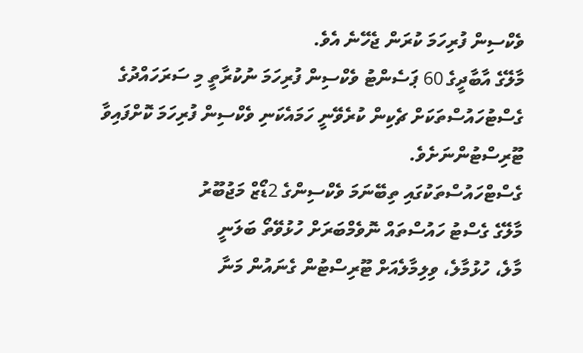ވެކްސިން ފުރިހަމަ ކުރަން ޖެހޭނެ އެވެ.
މާލޭގެ އާބާދީގެ 60 ޕަސެންޓު ވެކްސިން ފުރިހަމަ ނުކުރާތީ މި ސަރަހައްދުގެ ގެސްޓުހައުސްތަކަށް ޗެކިން ކުރެވޭނީ ހަމައެކަނި ވެކްސިން ފުރިހަމަ ކޮށްފައިވާ ޓޫރިސްޓުންނަށެވެ.
ގެސްޓްހައުސްތަކުގައި ތިބޭނަމަ ވެކްސިންގެ 2ޑޯޒް މަޖުބޫރު
މާލޭގެ ގެސްޓު ހައުސްތައް ނޮވެމްބަރަށް ހުޅުވޭތޯ ބަލަނީ
މާލެ، ހުޅުމާލެ، ވިލިމާލެއަށް ޓޫރިސްޓުން ގެނައުން މަނާ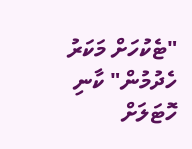"ޓެކުހަށް މަކަރު ހެދުމުން" ކާނި ހޮޓަލަށް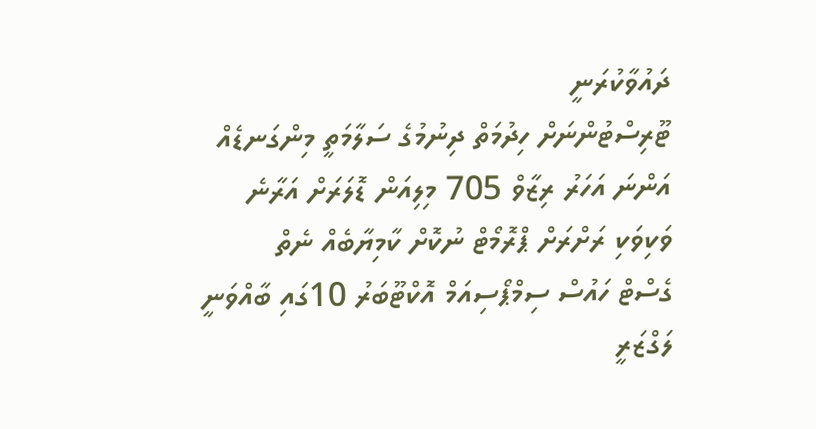ދައުވާކުރަނީ
ޓޫރިސްޓުންނަށް ހިދުމަތް ދިނުމުގެ ސަލާމަތީ މިންގަނޑެއް
އަންނަ އަހަރު ރިޒާވް 705 މިލިއަން ޑޮލަރަށް އަރާނެ
ވަކިވަކި ރަށްރަށް ޕްރޮމޯޓް ނުކޮށް ކާމިޔާބެއް ނެތް
ގެސްޓް ހައުސް ސިމްޕޯސިއަމް އޮކްޓޫބަރު 10ގައި ބާއްވަނީ
ލަގްޒަރީ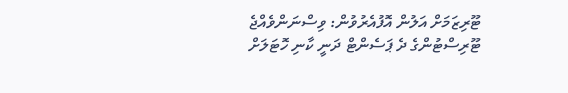ޓޫރިޒަމަށް އަލުން އޮފުއެރުވުން: ވިސްނަންވެއްޖެ
ޓޫރިސްޓުންގެ ދެ ޕަސެންޓް ދަނީ ކާނި ހޮޓަލަށް